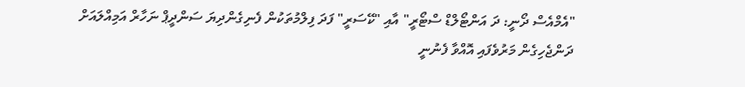"އެމްއެސް ދޯނީ: ދަ އަންޓޯލްޑް ސްޓޯރީ" އާއި "ކޭސަރީ" ފަދަ ފިލްމުތަކުން ފެނިގެންދިޔަ ސަންދީޕް ނަހާރް އަމިއްލައަށް ދަންޖެހިގެން މަރުވެފައި އޮއްވާ ފެނުނީ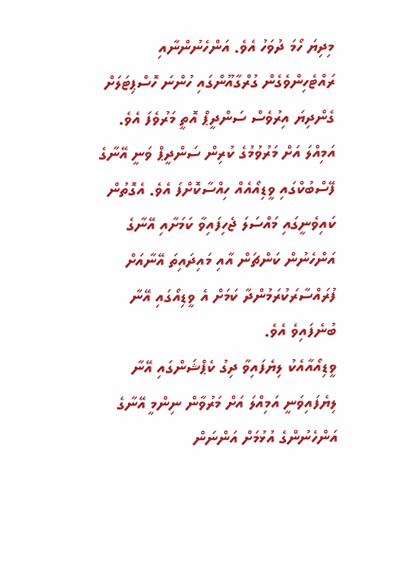މިދިޔަ ހޯމަ ދުވަހު އެވެ. އަންހެނުންނާއި ރައްޓެހިންވެގެން ގުރްގާއޫންގައި ހުންނަ ހޮސްޕިޓަލަށް ގެންދިޔަ އިރުވެސް ސަންދީޕް އޮތީ މަރުވެފަ އެވެ.
އަމިއްލަ އަށް މަރުވުމުގެ ކުރިން ސަންދީޕް ވަނީ އޭނާގެ ފޭސްބުކްގައި ވީޑިއޯއެއް ހިއްސާކޮށްފަ އެވެ. އެގޮތުން ކައިވެނީގައި މައްސަލަ ޖެހިފައިވާ ކަމަށާއި އޭނާގެ އަންހެނުން ކަންޗަން އާއި މައިދައިތަ އޭނާއަށް ފުރައްސާރަކުރަމުންދާ ކަމަށް އެ ވީޑިއޯގައި އޭނާ ބުނެފައިވެ އެވެ.
ވީޑިއޯއާއެކު ލިޔެފައިވާ ދިގު ކެޕްޝަންގައި އޭނާ ލިޔެފައިވަނީ އަމިއްލަ އަށް މަރުވާން ނިންމީ އޭނާގެ އަންހެނުންގެ އުޅުމަށް އަންނަން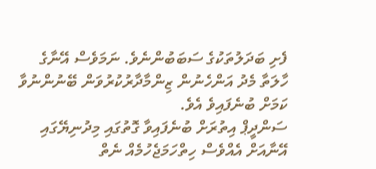ފެށި ބަދަލުތަކުގެ ސަބަބުންނެވެ. ނަމަވެސް އޭނާގެ ހާލަތާ މެދު އަންހެނުން ޒިންމާދާރުކުރުވަން ބޭނުންނުވާ ކަމަށް ބުނެފައިވެ އެވެ.
ސަންދީޕް އިތުރަށް ބުނެފައިވާ ގޮތުގައި މިދުނިޔޭގައި އޭނާއަށް އެއްވެސް ހިތްހަމަޖެހުމެއް ނެތް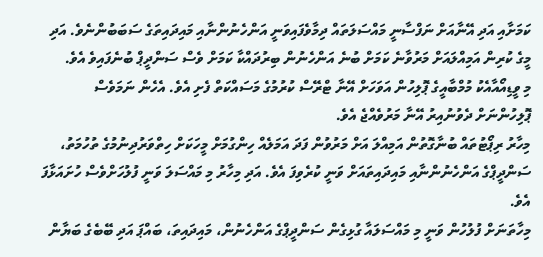ކަމަށާއި އަދި އޭނާއަށް ނަފްސާނީ މައްސަލަތައް ދިމާވެފައިވަނީ އަންހެނުންނާއި މައިދައިތަގެ ސަބަބުންނެވެ. އަދި މީގެ ކުރިން އަމިއްލައަށް މަރުވާނެ ކަމަށް ބުނެ އަންހެނުން ބިރުދައްކާ ކަމަށް ވެސް ސަންދީޕް ބުނެފައިވެ އެވެ.
މި ވީޑިއޯއާއެކު މުމްބާއީގެ ޕޮލިހުން އަވަހަށް އޭނާ ޓްރޭސް ކުރުމުގެ މަސައްކަތް ފެށި އެވެ. އެހެން ނަމަވެސް ޕޮލިހުންނަށް ދެވުނުއިރު އޭނާ މަރުވެއްޖެ އެވެ.
މިހާރު ރިޕޯޓުތައް ބުނާގޮތުން އަމިއްލަ އަށް މަރުވުން ފަދަ އަމަލެއް ހިންގުމަށް މީހަކަށް ހިތްވަރުދިނުމުގެ ތުހުމަތު، ސަންދީޕްގެ އަންހެނުންނާއި މައިދައިތައަށް ވަނީ ކުރެވިފަ އެވެ. އަދި މިހާރު މި މައްސަލަ ވަނީ ފުލުހަށްވެސް ހުށައަޅާފަ އެވެ.
މިހާތަނަށް ފުލުހުން ވަނީ މި މައްސަލައާ ގުޅިގެން ސަންދީޕްގެ އަންހެނުން، މައިދައިތަ، ބައްޕަ އަދި ބޭބެގެ ބަޔާން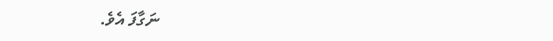ނަގާފަ އެވެ.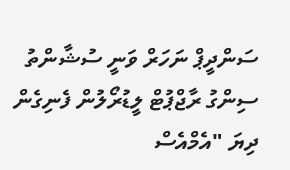ސަންދީޕް ނަހަރް ވަނީ ސުޝާންތު ސިންގު ރާޖްޕުޓް ލީޑުރޯލުން ފެނިގެން ދިޔަ "އެމްއެސް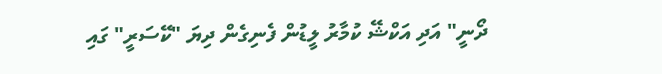ދޯނީ" އަދި އަކްޝޭ ކުމާރު ލީޑުން ފެނިގެން ދިޔަ "ކޭސަރީ" ގައި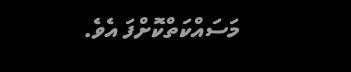މަސައްކަތްކޮށްފަ އެވެ.